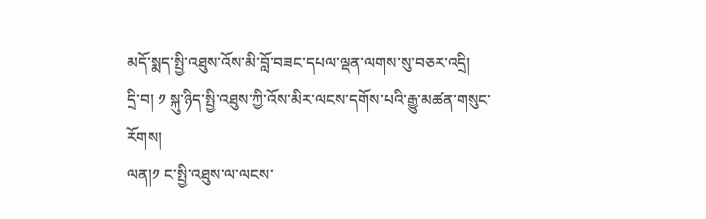མདོ་སྨད་སྤྱི་འཐུས་འོས་མི་བློ་བཟང་དཔལ་ལྡན་ལགས་སུ་བཅར་འདྲི།
དྲི་བ། ༡ སྐུ་ཉིད་སྤྱི་འཐུས་ཀྱི་འོས་མིར་ལངས་དགོས་པའི་རྒྱུ་མཚན་གསུང་རོགས།
ལན།༡ ང་སྤྱི་འཐུས་ལ་ལངས་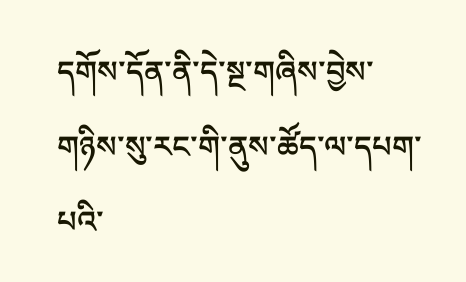དགོས་དོན་ནི་དེ་སྔ་གཞིས་བྱེས་གཉིས་སུ་རང་གི་ནུས་ཚོད་ལ་དཔག་པའི་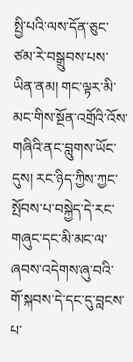སྤྱི་པའི་ལས་དོན་ཅུང་ཙམ་རེ་བསྒྲུབས་པས་ཡིན་ནམ། གང་ལྟར་མི་མང་གིས་སྔོན་འགྲོའི་འོས་གཞིའི་ནང་བླུགས་ཡོང་དུས། རང་ཉིད་ཀྱིས་ཀྱང་སྤོབས་པ་བསྐྱེད་དེ་རང་གཞུང་དང་མི་མང་ལ་ཞབས་འདེགས་ཞུ་བའི་གོ་སྐབས་དེ་དང་དུ་བླངས་པ་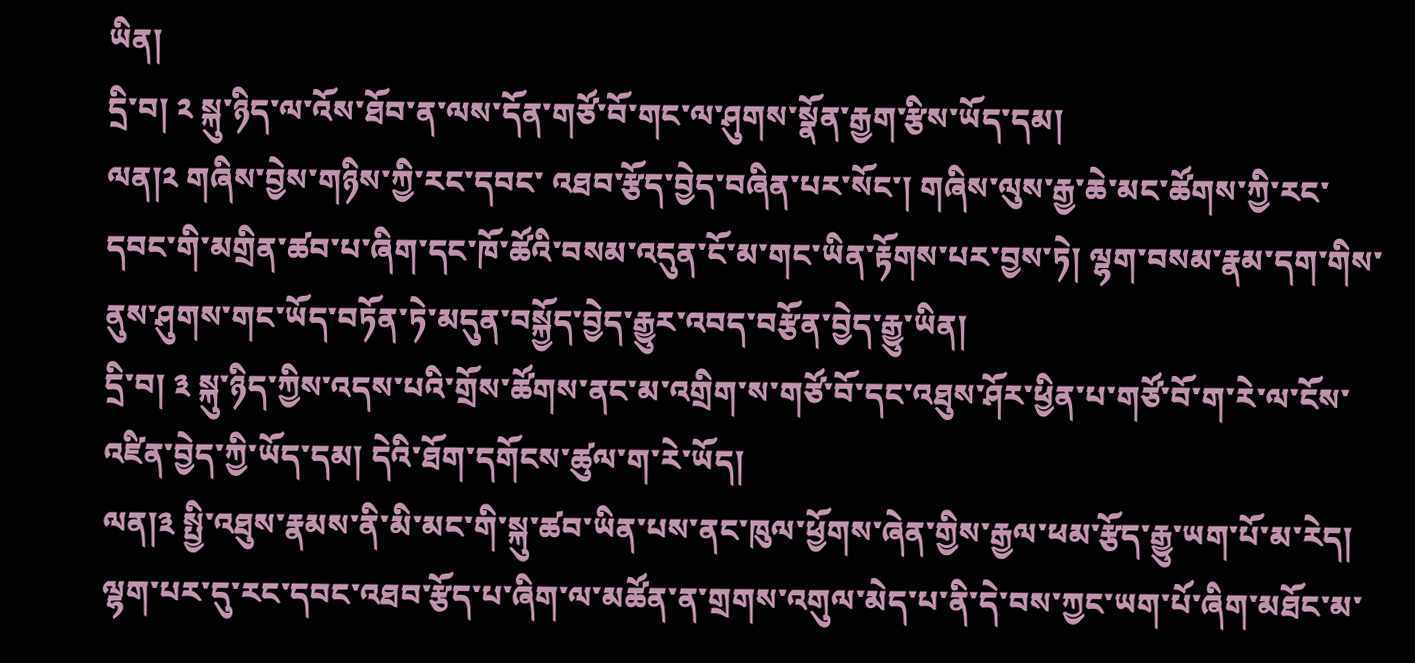ཡིན།
དྲི་བ། ༢ སྐུ་ཉིད་ལ་འོས་ཐོབ་ན་ལས་དོན་གཙོ་བོ་གང་ལ་ཤུགས་སྣོན་རྒྱག་རྩིས་ཡོད་དམ།
ལན།༢ གཞིས་བྱེས་གཉིས་ཀྱི་རང་དབང་ འཐབ་རྩོད་བྱེད་བཞིན་པར་སོང་། གཞིས་ལུས་རྒྱ་ཆེ་མང་ཚོགས་ཀྱི་རང་དབང་གི་མགྲིན་ཚབ་པ་ཞིག་དང་ཁོ་ཚོའི་བསམ་འདུན་ངོ་མ་གང་ཡིན་རྟོགས་པར་བྱས་ཏེ། ལྷག་བསམ་རྣམ་དག་གིས་ནུས་ཤུགས་གང་ཡོད་བཏོན་ཏེ་མདུན་བསྐྱོད་བྱེད་རྒྱུར་འབད་བརྩོན་བྱེད་རྒྱུ་ཡིན།
དྲི་བ། ༣ སྐུ་ཉིད་ཀྱིས་འདས་པའི་གྲོས་ཚོགས་ནང་མ་འགྲིག་ས་གཙོ་བོ་དང་འཐུས་ཤོར་ཕྱིན་པ་གཙོ་བོ་ག་རེ་ལ་ངོས་འཛིན་བྱེད་ཀྱི་ཡོད་དམ། དེའི་ཐོག་དགོངས་ཚུལ་ག་རེ་ཡོད།
ལན།༣ སྤྱི་འཐུས་རྣམས་ནི་མི་མང་གི་སྐུ་ཚབ་ཡིན་པས་ནང་ཁུལ་ཕྱོགས་ཞེན་གྱིས་རྒྱལ་ཕམ་རྩོད་རྒྱུ་ཡག་པོ་མ་རེད། ལྷག་པར་དུ་རང་དབང་འཐབ་རྩོད་པ་ཞིག་ལ་མཚོན་ན་གྲགས་འགུལ་མེད་པ་ནི་དེ་བས་ཀྱང་ཡག་པོ་ཞིག་མཐོང་མ་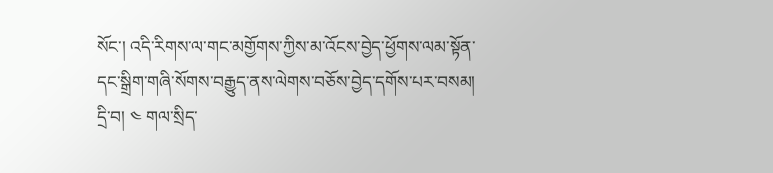སོང་། འདི་རིགས་ལ་གང་མགྱོགས་ཀྱིས་མ་འོངས་བྱེད་ཕྱོགས་ལམ་སྟོན་དང་སྒྲིག་གཞི་སོགས་བརྒྱུད་ནས་ལེགས་བཅོས་བྱེད་དགོས་པར་བསམ།
དྲི་བ། ༤ གལ་སྲིད་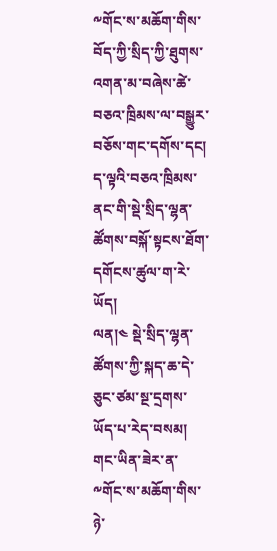༸གོང་ས་མཆོག་གིས་བོད་ཀྱི་སྲིད་ཀྱི་ཐུགས་འགན་མ་བཞེས་ཚེ་བཅའ་ཁྲིམས་ལ་བསྒྱུར་བཅོས་གང་དགོས་དང། ད་ལྟའི་བཅའ་ཁྲིམས་ནང་གི་སྡེ་སྲིད་ལྷན་ཚོགས་བསྐོ་སྟངས་ཐོག་དགོངས་ཚུལ་ག་རེ་ཡོད།
ལན།༤ སྡེ་སྲིད་ལྷན་ཚོགས་ཀྱི་སྐད་ཆ་དེ་ཅུང་ཙམ་སྔ་དྲགས་ཡོད་པ་རེད་བསམ། གང་ཡིན་ཟེར་ན་༸གོང་ས་མཆོག་གིས་ཉེ་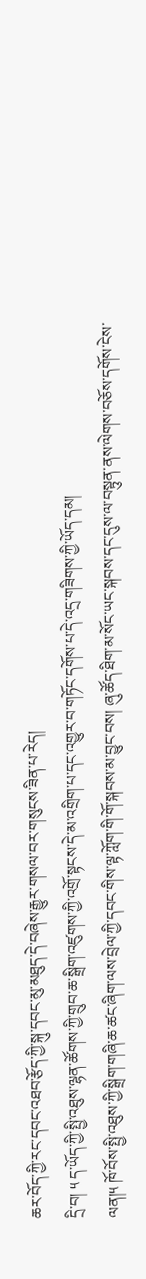ཆར་བོད་ཀྱི་རང་དབང་འཐབ་རྩོད་ཀྱི་སྐུ་དབང་མུ་མཐུད་དེ་བཞེས་རྒྱུར་གསལ་བར་གསུངས་ཟིན་པ་རེད།
དྲི་བ། ༥ ད་ཡོད་ཀྱི་སྤྱི་འཐུས་ལྷན་ཚོགས་ཀྱི་གྲུབ་ཆ་སྒྲིག་འཛུགས་ཀྱི་འགྲོ་སྟངས་དེ་མ་འགྲིག་པ་དང་འགྱུར་བ་གཏོང་དགོས་པ་དེ་འདྲ་གཟིགས་ཀྱི་ཡོད་དམ།
ལན།༥ ཁོ་བོས་སྤྱི་འཐུས་ཀྱི་སྒྲིག་གཞི་ཆ་ཚང་ཞིག་ལས་བྲེལ་ཀྱི་དབང་གིས་ལྟ་ཀློག་གི་གོ་སྐབས་མ་བྱུང་བས། ཞུ་ཚོད་ཐིག་མ་སོང་ཡང་སྐབས་དང་དུས་ལ་བསྟུན་ནས་ལེགས་བཅོས་དགོས་ངེས་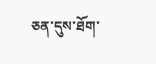ཅན་དུས་ཐོག་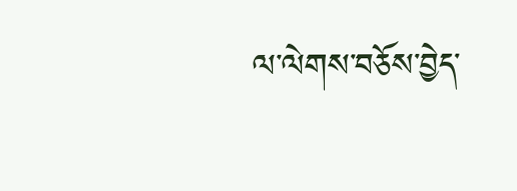ལ་ལེགས་བཅོས་བྱེད་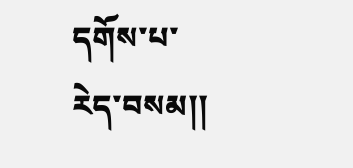དགོས་པ་རེད་བསམ།།